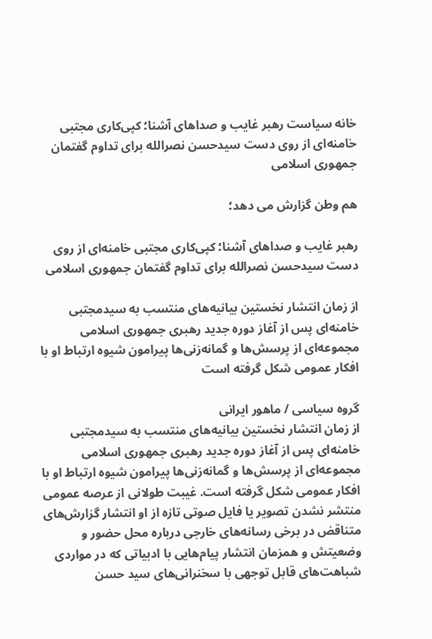خانه سیاست رهبر غایب و صداهای آشنا؛ کپی‌کاری مجتبی خامنه‌ای از روی دست سیدحسن نصرالله برای تداوم گفتمان جمهوری اسلامی

هم وطن گزارش می دهد؛

رهبر غایب و صداهای آشنا؛ کپی‌کاری مجتبی خامنه‌ای از روی دست سیدحسن نصرالله برای تداوم گفتمان جمهوری اسلامی

از زمان انتشار نخستین بیانیه‌های منتسب به سیدمجتبی خامنه‌ای پس از آغاز دوره جدید رهبری جمهوری اسلامی مجموعه‌ای از پرسش‌ها و گمانه‌زنی‌ها پیرامون شیوه ارتباط او با افکار عمومی شکل گرفته است

گروه سیاسی / ماهور ایرانی
از زمان انتشار نخستین بیانیه‌های منتسب به سیدمجتبی خامنه‌ای پس از آغاز دوره جدید رهبری جمهوری اسلامی مجموعه‌ای از پرسش‌ها و گمانه‌زنی‌ها پیرامون شیوه ارتباط او با افکار عمومی شکل گرفته است. غیبت طولانی از عرصه عمومی منتشر نشدن تصویر یا فایل صوتی تازه از او انتشار گزارش‌های متناقض در برخی رسانه‌های خارجی درباره محل حضور و وضعیتش و همزمان انتشار پیام‌هایی با ادبیاتی که در مواردی شباهت‌های قابل توجهی با سخنرانی‌های سید حسن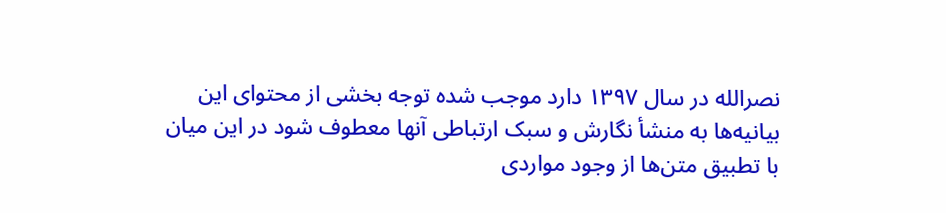نصرالله در سال ۱۳۹۷ دارد موجب شده توجه بخشی از محتوای این بیانیه‌ها به منشأ نگارش و سبک ارتباطی آنها معطوف شود در این میان با تطبیق متن‌ها از وجود مواردی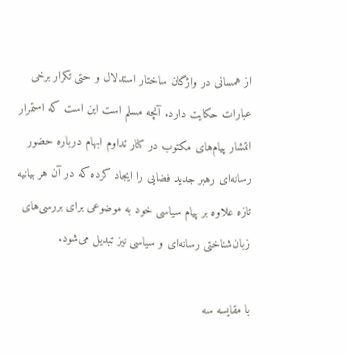از همسانی در واژگان ساختار استدلال و حتی تکرار برخی عبارات حکایت دارد. آنچه مسلم است این است که استمرار انتشار پیام‌های مکتوب در کنار تداوم ابهام درباره حضور رسانه‌ای رهبر جدید فضایی را ایجاد کرده که در آن هر بیانیه تازه علاوه بر پیام سیاسی خود به موضوعی برای بررسی‌های زبان‌شناختی رسانه‌ای و سیاسی نیز تبدیل می‌شود.

با مقایسه سه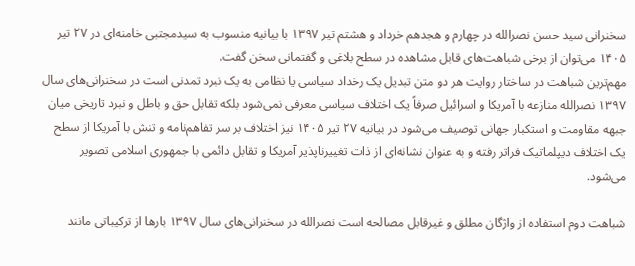سخنرانی سید حسن نصرالله در چهارم و هجدهم خرداد و هشتم تیر ۱۳۹۷ با بیانیه منسوب به سیدمجتبی خامنه‌ای در ۲۷ تیر ۱۴۰۵ می‌توان از برخی شباهت‌های قابل مشاهده در سطح بلاغی و گفتمانی سخن گفت.
مهم‌ترین شباهت در ساختار روایت هر دو متن تبدیل یک رخداد سیاسی یا نظامی به یک نبرد تمدنی است در سخنرانی‌های سال ۱۳۹۷ نصرالله منازعه با آمریکا و اسرائیل صرفاً یک اختلاف سیاسی معرفی نمی‌شود بلکه تقابل حق و باطل و نبرد تاریخی میان جبهه مقاومت و استکبار جهانی توصیف می‌شود در بیانیه ۲۷ تیر ۱۴۰۵ نیز اختلاف بر سر تفاهم‌نامه و تنش با آمریکا از سطح یک اختلاف دیپلماتیک فراتر رفته و به عنوان نشانه‌ای از ذات تغییرناپذیر آمریکا و تقابل دائمی با جمهوری اسلامی تصویر می‌شود.

شباهت دوم استفاده از واژگان مطلق و غیرقابل مصالحه است نصرالله در سخنرانی‌های سال ۱۳۹۷ بارها از ترکیباتی مانند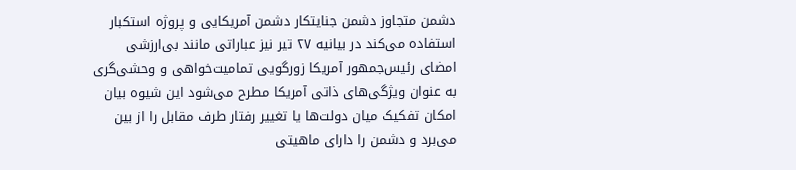دشمن متجاوز دشمن جنایتکار دشمن آمریکایی و پروژه استکبار استفاده می‌کند در بیانیه ۲۷ تیر نیز عباراتی مانند بی‌ارزشی امضای رئیس‌جمهور آمریکا زورگویی تمامیت‌خواهی و وحشی‌گری به عنوان ویژگی‌های ذاتی آمریکا مطرح می‌شود این شیوه بیان امکان تفکیک میان دولت‌ها یا تغییر رفتار طرف مقابل را از بین می‌برد و دشمن را دارای ماهیتی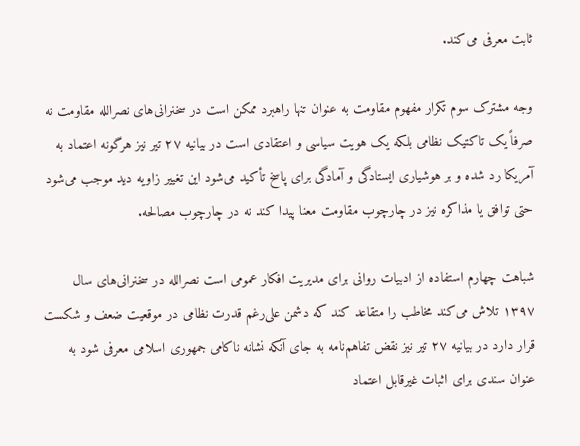ثابت معرفی می‌کند.

وجه مشترک سوم تکرار مفهوم مقاومت به عنوان تنها راهبرد ممکن است در سخنرانی‌های نصرالله مقاومت نه صرفاً یک تاکتیک نظامی بلکه یک هویت سیاسی و اعتقادی است در بیانیه ۲۷ تیر نیز هرگونه اعتماد به آمریکا رد شده و بر هوشیاری ایستادگی و آمادگی برای پاسخ تأکید می‌شود این تغییر زاویه دید موجب می‌شود حتی توافق یا مذاکره نیز در چارچوب مقاومت معنا پیدا کند نه در چارچوب مصالحه.

شباهت چهارم استفاده از ادبیات روانی برای مدیریت افکار عمومی است نصرالله در سخنرانی‌های سال ۱۳۹۷ تلاش می‌کند مخاطب را متقاعد کند که دشمن علی‌رغم قدرت نظامی در موقعیت ضعف و شکست قرار دارد در بیانیه ۲۷ تیر نیز نقض تفاهم‌نامه به جای آنکه نشانه ناکامی جمهوری اسلامی معرفی شود به عنوان سندی برای اثبات غیرقابل اعتماد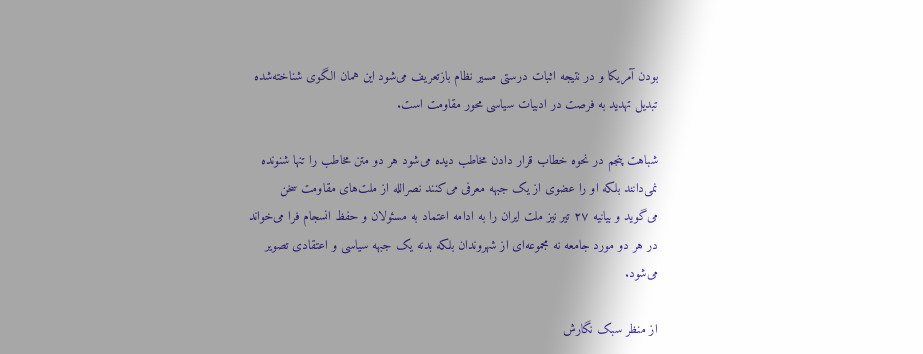بودن آمریکا و در نتیجه اثبات درستی مسیر نظام بازتعریف می‌شود این همان الگوی شناخته‌شده تبدیل تهدید به فرصت در ادبیات سیاسی محور مقاومت است.

شباهت پنجم در نحوه خطاب قرار دادن مخاطب دیده می‌شود هر دو متن مخاطب را تنها شنونده نمی‌دانند بلکه او را عضوی از یک جبهه معرفی می‌کنند نصرالله از ملت‌های مقاومت سخن می‌گوید و بیانیه ۲۷ تیر نیز ملت ایران را به ادامه اعتماد به مسئولان و حفظ انسجام فرا می‌خواند در هر دو مورد جامعه نه مجموعه‌ای از شهروندان بلکه بدنه یک جبهه سیاسی و اعتقادی تصویر می‌شود.

از منظر سبک نگارش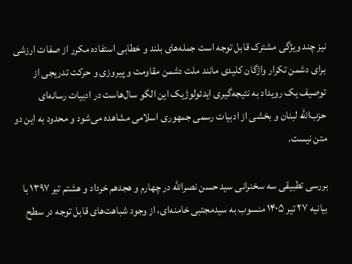نیز چند ویژگی مشترک قابل توجه است جمله‌های بلند و خطابی استفاده مکرر از صفات ارزشی برای دشمن تکرار واژگان کلیدی مانند ملت دشمن مقاومت و پیروزی و حرکت تدریجی از توصیف یک رویداد به نتیجه‌گیری ایدئولوژیک این الگو سال‌هاست در ادبیات رسانه‌ای حزب‌الله لبنان و بخشی از ادبیات رسمی جمهوری اسلامی مشاهده می‌شود و محدود به این دو متن نیست.

بررسی تطبیقی سه سخنرانی سید حسن نصرالله در چهارم و هجدهم خرداد و هشتم تیر ۱۳۹۷ با بیانیه ۲۷ تیر ۱۴۰۵ منسوب به سیدمجتبی خامنه‌ای، از وجود شباهت‌های قابل توجه در سطح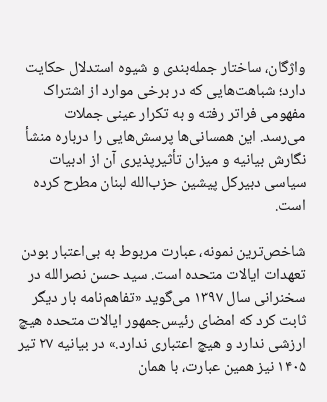واژگان، ساختار جمله‌بندی و شیوه استدلال حکایت دارد؛ شباهت‌هایی که در برخی موارد از اشتراک مفهومی فراتر رفته و به تکرار عینی جملات می‌رسد. این همسانی‌ها پرسش‌هایی را درباره منشأ نگارش بیانیه و میزان تأثیرپذیری آن از ادبیات سیاسی دبیرکل پیشین حزب‌الله لبنان مطرح کرده است.

شاخص‌ترین نمونه، عبارت مربوط به بی‌اعتبار بودن تعهدات ایالات متحده است. سید حسن نصرالله در سخنرانی سال ۱۳۹۷ می‌گوید «تفاهم‌نامه بار دیگر ثابت کرد که امضای رئیس‌جمهور ایالات متحده هیچ ارزشی ندارد و هیچ اعتباری ندارد.» در بیانیه ۲۷ تیر ۱۴۰۵ نیز همین عبارت، با همان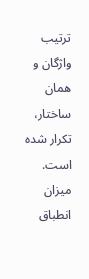ترتیب واژگان و همان ساختار، تکرار شده است. میزان انطباق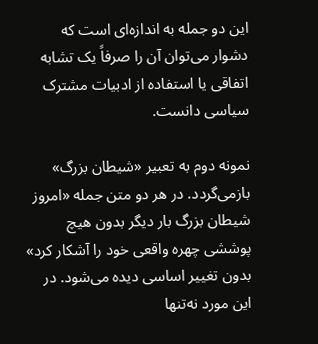این دو جمله به اندازه‌ای است که دشوار می‌توان آن را صرفاً یک تشابه اتفاقی یا استفاده از ادبیات مشترک سیاسی دانست.

نمونه دوم به تعبیر «شیطان بزرگ» بازمی‌گردد. در هر دو متن جمله «امروز شیطان بزرگ بار دیگر بدون هیچ پوششی چهره واقعی خود را آشکار کرد» بدون تغییر اساسی دیده می‌شود. در این مورد نه‌تنها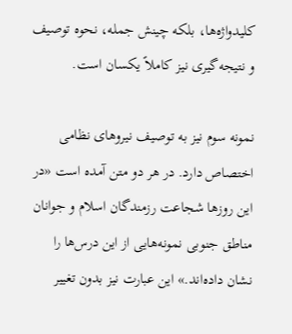کلیدواژه‌ها، بلکه چینش جمله، نحوه توصیف و نتیجه‌گیری نیز کاملاً یکسان است.

نمونه سوم نیز به توصیف نیروهای نظامی اختصاص دارد. در هر دو متن آمده است «در این روزها شجاعت رزمندگان اسلام و جوانان مناطق جنوبی نمونه‌هایی از این درس‌ها را نشان داده‌اند.» این عبارت نیز بدون تغییر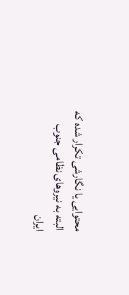محتوایی یا نگارشی تکرار شده که البته به نیروهای نظامی جنوب ایران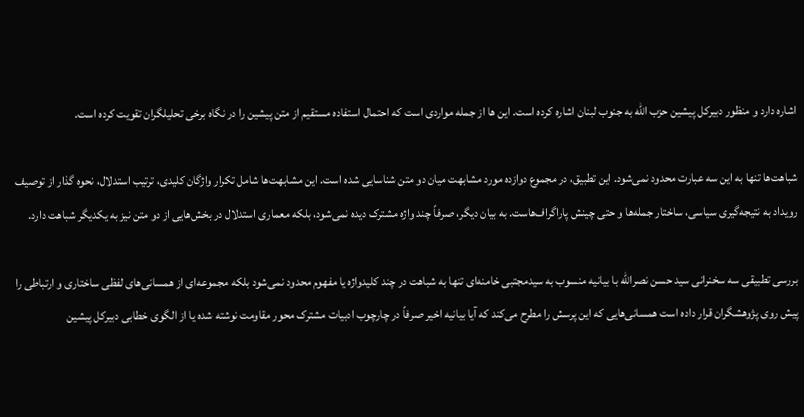اشاره دارد و منظور دبیرکل پیشین حزب الله به جنوب لبنان اشاره کرده است. این ها از جمله مواردی است که احتمال استفاده مستقیم از متن پیشین را در نگاه برخی تحلیلگران تقویت کرده است.

شباهت‌ها تنها به این سه عبارت محدود نمی‌شود. این تطبیق، در مجموع دوازده مورد مشابهت میان دو متن شناسایی شده است. این مشابهت‌ها شامل تکرار واژگان کلیدی، ترتیب استدلال، نحوه گذار از توصیف رویداد به نتیجه‌گیری سیاسی، ساختار جمله‌ها و حتی چینش پاراگراف‌هاست. به بیان دیگر، صرفاً چند واژه مشترک دیده نمی‌شود، بلکه معماری استدلال در بخش‌هایی از دو متن نیز به یکدیگر شباهت دارد.

بررسی تطبیقی سه سخنرانی سید حسن نصرالله با بیانیه منسوب به سیدمجتبی خامنه‌ای تنها به شباهت در چند کلیدواژه یا مفهوم محدود نمی‌شود بلکه مجموعه‌ای از همسانی‌های لفظی ساختاری و ارتباطی را پیش روی پژوهشگران قرار داده است همسانی‌هایی که این پرسش را مطرح می‌کند که آیا بیانیه اخیر صرفاً در چارچوب ادبیات مشترک محور مقاومت نوشته شده یا از الگوی خطابی دبیرکل پیشین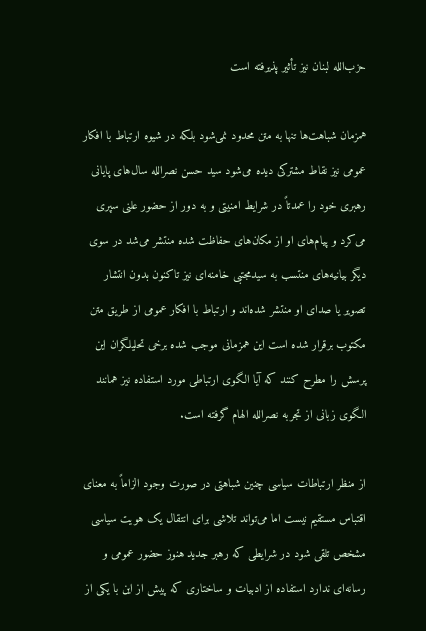حزب‌الله لبنان نیز تأثیر پذیرفته است

همزمان شباهت‌ها تنها به متن محدود نمی‌شود بلکه در شیوه ارتباط با افکار عمومی نیز نقاط مشترکی دیده می‌شود سید حسن نصرالله سال‌های پایانی رهبری خود را عمدتاً در شرایط امنیتی و به دور از حضور علنی سپری می‌کرد و پیام‌های او از مکان‌های حفاظت شده منتشر می‌شد در سوی دیگر بیانیه‌های منتسب به سیدمجتبی خامنه‌ای نیز تاکنون بدون انتشار تصویر یا صدای او منتشر شده‌اند و ارتباط با افکار عمومی از طریق متن مکتوب برقرار شده است این همزمانی موجب شده برخی تحلیلگران این پرسش را مطرح کنند که آیا الگوی ارتباطی مورد استفاده نیز همانند الگوی زبانی از تجربه نصرالله الهام گرفته است.

از منظر ارتباطات سیاسی چنین شباهتی در صورت وجود الزاماً به معنای اقتباس مستقیم نیست اما می‌تواند تلاشی برای انتقال یک هویت سیاسی مشخص تلقی شود در شرایطی که رهبر جدید هنوز حضور عمومی و رسانه‌ای ندارد استفاده از ادبیات و ساختاری که پیش از این با یکی از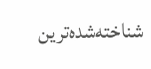شناخته‌شده‌ترین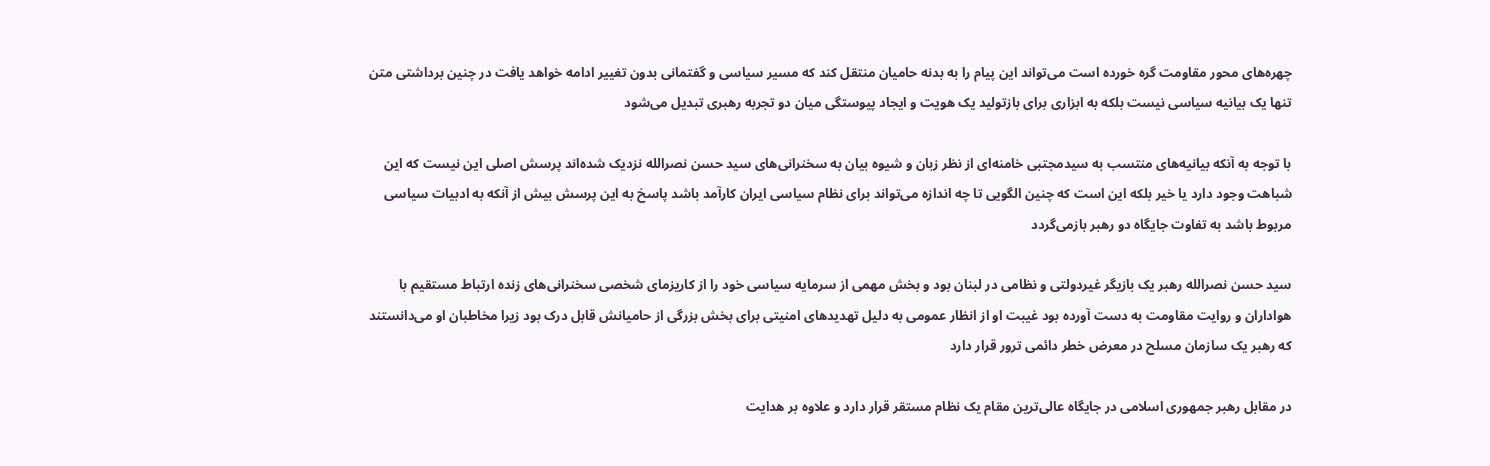چهره‌های محور مقاومت گره خورده است می‌تواند این پیام را به بدنه حامیان منتقل کند که مسیر سیاسی و گفتمانی بدون تغییر ادامه خواهد یافت در چنین برداشتی متن تنها یک بیانیه سیاسی نیست بلکه به ابزاری برای بازتولید یک هویت و ایجاد پیوستگی میان دو تجربه رهبری تبدیل می‌شود

با توجه به آنکه بیانیه‌های منتسب به سیدمجتبی خامنه‌ای از نظر زبان و شیوه بیان به سخنرانی‌های سید حسن نصرالله نزدیک شده‌اند پرسش اصلی این نیست که این شباهت وجود دارد یا خیر بلکه این است که چنین الگویی تا چه اندازه می‌تواند برای نظام سیاسی ایران کارآمد باشد پاسخ به این پرسش بیش از آنکه به ادبیات سیاسی مربوط باشد به تفاوت جایگاه دو رهبر بازمی‌گردد

سید حسن نصرالله رهبر یک بازیگر غیردولتی و نظامی در لبنان بود و بخش مهمی از سرمایه سیاسی خود را از کاریزمای شخصی سخنرانی‌های زنده ارتباط مستقیم با هواداران و روایت مقاومت به دست آورده بود غیبت او از انظار عمومی به دلیل تهدیدهای امنیتی برای بخش بزرگی از حامیانش قابل درک بود زیرا مخاطبان او می‌دانستند که رهبر یک سازمان مسلح در معرض خطر دائمی ترور قرار دارد

در مقابل رهبر جمهوری اسلامی در جایگاه عالی‌ترین مقام یک نظام مستقر قرار دارد و علاوه بر هدایت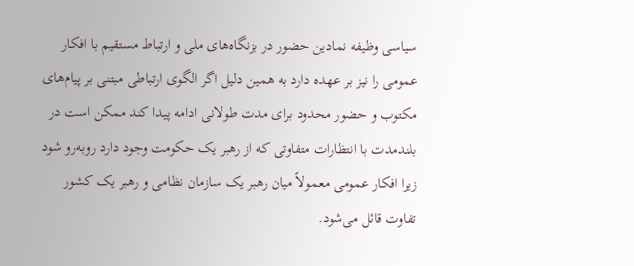سیاسی وظیفه نمادین حضور در بزنگاه‌های ملی و ارتباط مستقیم با افکار عمومی را نیز بر عهده دارد به همین دلیل اگر الگوی ارتباطی مبتنی بر پیام‌های مکتوب و حضور محدود برای مدت طولانی ادامه پیدا کند ممکن است در بلندمدت با انتظارات متفاوتی که از رهبر یک حکومت وجود دارد روبه‌رو شود زیرا افکار عمومی معمولاً میان رهبر یک سازمان نظامی و رهبر یک کشور تفاوت قائل می‌شود.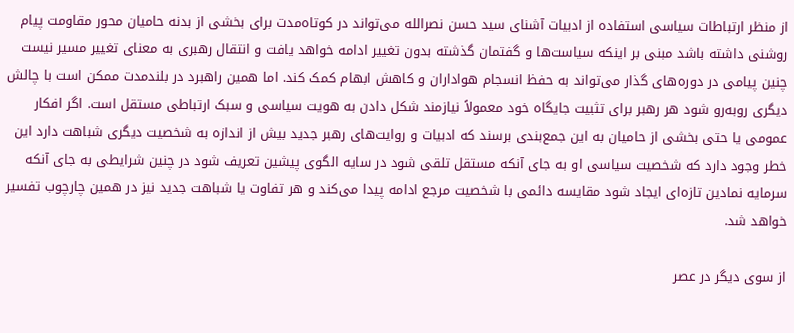از منظر ارتباطات سیاسی استفاده از ادبیات آشنای سید حسن نصرالله می‌تواند در کوتاه‌مدت برای بخشی از بدنه حامیان محور مقاومت پیام روشنی داشته باشد مبنی بر اینکه سیاست‌ها و گفتمان گذشته بدون تغییر ادامه خواهد یافت و انتقال رهبری به معنای تغییر مسیر نیست چنین پیامی در دوره‌های گذار می‌تواند به حفظ انسجام هواداران و کاهش ابهام کمک کند. اما همین راهبرد در بلندمدت ممکن است با چالش دیگری روبه‌رو شود هر رهبر برای تثبیت جایگاه خود معمولاً نیازمند شکل دادن به هویت سیاسی و سبک ارتباطی مستقل است. اگر افکار عمومی یا حتی بخشی از حامیان به این جمع‌بندی برسند که ادبیات و روایت‌های رهبر جدید بیش از اندازه به شخصیت دیگری شباهت دارد این خطر وجود دارد که شخصیت سیاسی او به جای آنکه مستقل تلقی شود در سایه الگوی پیشین تعریف شود در چنین شرایطی به جای آنکه سرمایه نمادین تازه‌ای ایجاد شود مقایسه دائمی با شخصیت مرجع ادامه پیدا می‌کند و هر تفاوت یا شباهت جدید نیز در همین چارچوب تفسیر خواهد شد.

از سوی دیگر در عصر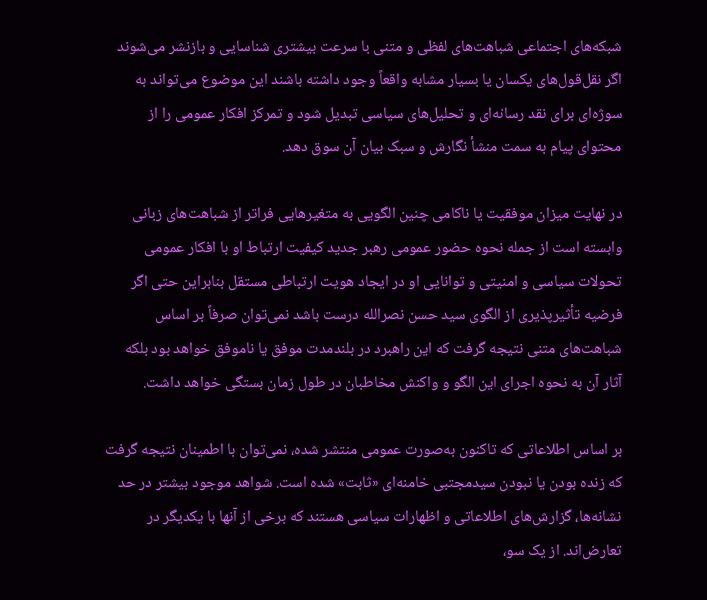شبکه‌های اجتماعی شباهت‌های لفظی و متنی با سرعت بیشتری شناسایی و بازنشر می‌شوند اگر نقل‌قول‌های یکسان یا بسیار مشابه واقعاً وجود داشته باشند این موضوع می‌تواند به سوژه‌ای برای نقد رسانه‌ای و تحلیل‌های سیاسی تبدیل شود و تمرکز افکار عمومی را از محتوای پیام به سمت منشأ نگارش و سبک بیان آن سوق دهد.

در نهایت میزان موفقیت یا ناکامی چنین الگویی به متغیرهایی فراتر از شباهت‌های زبانی وابسته است از جمله نحوه حضور عمومی رهبر جدید کیفیت ارتباط او با افکار عمومی تحولات سیاسی و امنیتی و توانایی او در ایجاد هویت ارتباطی مستقل بنابراین حتی اگر فرضیه تأثیرپذیری از الگوی سید حسن نصرالله درست باشد نمی‌توان صرفاً بر اساس شباهت‌های متنی نتیجه گرفت که این راهبرد در بلندمدت موفق یا ناموفق خواهد بود بلکه آثار آن به نحوه اجرای این الگو و واکنش مخاطبان در طول زمان بستگی خواهد داشت.

بر اساس اطلاعاتی که تاکنون به‌صورت عمومی منتشر شده، نمی‌توان با اطمینان نتیجه گرفت که زنده بودن یا نبودن سیدمجتبی خامنه‌ای «ثابت» شده است. شواهد موجود بیشتر در حد نشانه‌ها، گزارش‌های اطلاعاتی و اظهارات سیاسی هستند که برخی از آنها با یکدیگر در تعارض‌اند. از یک سو،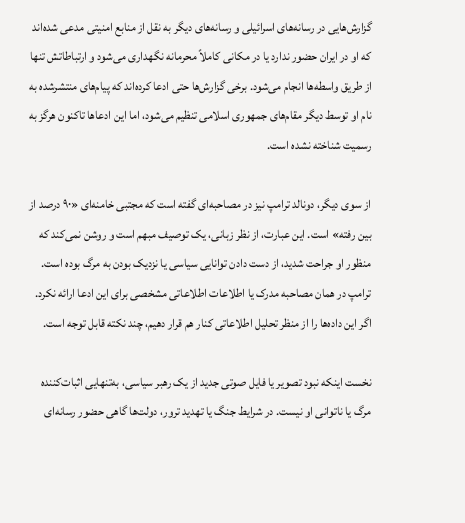گزارش‌هایی در رسانه‌های اسرائیلی و رسانه‌های دیگر به نقل از منابع امنیتی مدعی شده‌اند که او در ایران حضور ندارد یا در مکانی کاملاً محرمانه نگهداری می‌شود و ارتباطاتش تنها از طریق واسطه‌ها انجام می‌شود. برخی گزارش‌ها حتی ادعا کرده‌اند که پیام‌های منتشرشده به نام او توسط دیگر مقام‌های جمهوری اسلامی تنظیم می‌شود، اما این ادعاها تاکنون هرگز به رسمیت شناخته نشده است.

از سوی دیگر، دونالد ترامپ نیز در مصاحبه‌ای گفته است که مجتبی خامنه‌ای «۹۰ درصد از بین رفته» است. این عبارت، از نظر زبانی، یک توصیف مبهم است و روشن نمی‌کند که منظور او جراحت شدید، از دست دادن توانایی سیاسی یا نزدیک بودن به مرگ بوده است. ترامپ در همان مصاحبه مدرک یا اطلاعات اطلاعاتی مشخصی برای این ادعا ارائه نکرد. اگر این داده‌ها را از منظر تحلیل اطلاعاتی کنار هم قرار دهیم، چند نکته قابل توجه است.

نخست اینکه نبود تصویر یا فایل صوتی جدید از یک رهبر سیاسی، به‌تنهایی اثبات‌کننده مرگ یا ناتوانی او نیست. در شرایط جنگ یا تهدید ترور، دولت‌ها گاهی حضور رسانه‌ای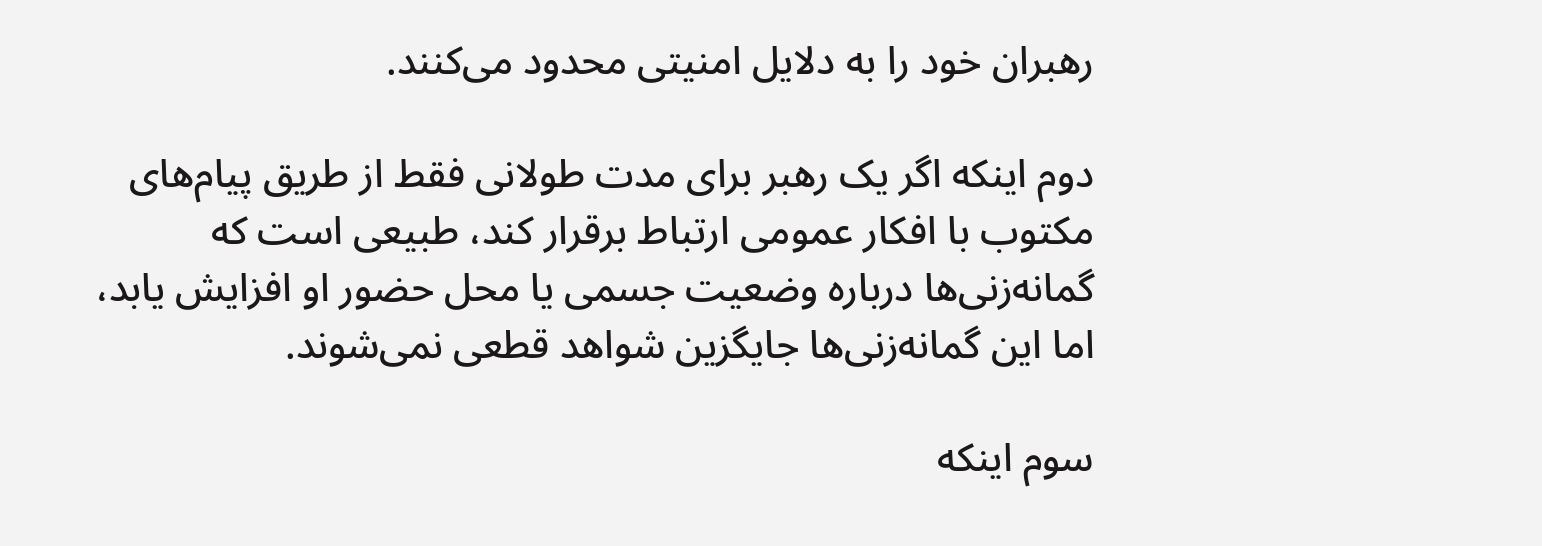رهبران خود را به دلایل امنیتی محدود می‌کنند.

دوم اینکه اگر یک رهبر برای مدت طولانی فقط از طریق پیام‌های مکتوب با افکار عمومی ارتباط برقرار کند، طبیعی است که گمانه‌زنی‌ها درباره وضعیت جسمی یا محل حضور او افزایش یابد، اما این گمانه‌زنی‌ها جایگزین شواهد قطعی نمی‌شوند.

سوم اینکه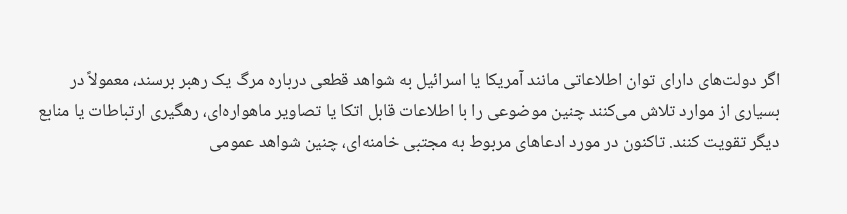اگر دولت‌های دارای توان اطلاعاتی مانند آمریکا یا اسرائیل به شواهد قطعی درباره مرگ یک رهبر برسند، معمولاً در بسیاری از موارد تلاش می‌کنند چنین موضوعی را با اطلاعات قابل اتکا یا تصاویر ماهواره‌ای، رهگیری ارتباطات یا منابع دیگر تقویت کنند. تاکنون در مورد ادعاهای مربوط به مجتبی خامنه‌ای، چنین شواهد عمومی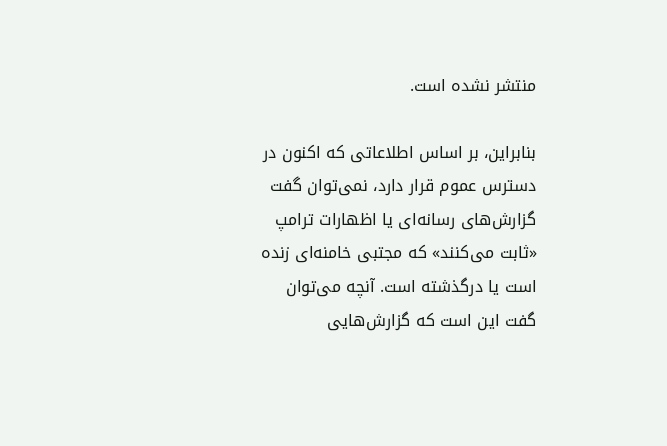منتشر نشده است.

بنابراین، بر اساس اطلاعاتی که اکنون در دسترس عموم قرار دارد، نمی‌توان گفت گزارش‌های رسانه‌ای یا اظهارات ترامپ «ثابت می‌کنند» که مجتبی خامنه‌ای زنده است یا درگذشته است. آنچه می‌توان گفت این است که گزارش‌هایی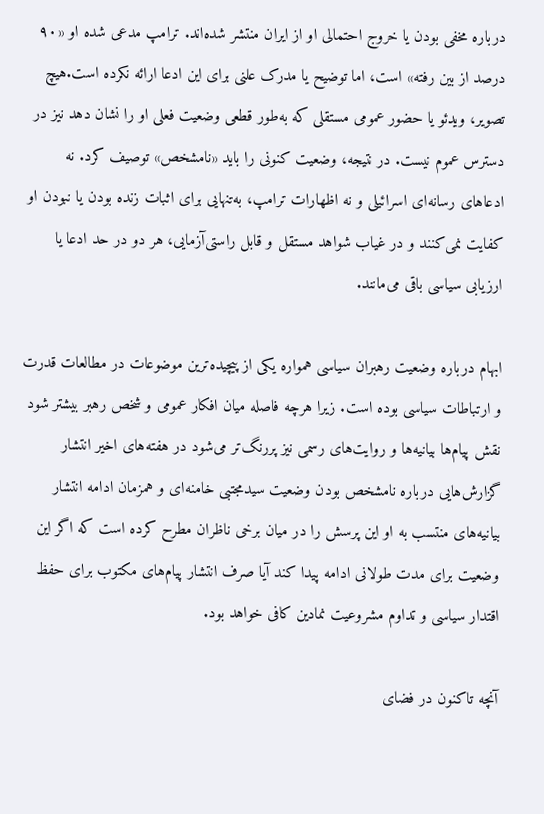درباره مخفی بودن یا خروج احتمالی او از ایران منتشر شده‌اند. ترامپ مدعی شده او «۹۰ درصد از بین رفته» است، اما توضیح یا مدرک علنی برای این ادعا ارائه نکرده است.هیچ تصویر، ویدئو یا حضور عمومی مستقلی که به‌طور قطعی وضعیت فعلی او را نشان دهد نیز در دسترس عموم نیست. در نتیجه، وضعیت کنونی را باید «نامشخص» توصیف کرد. نه ادعاهای رسانه‌ای اسرائیلی و نه اظهارات ترامپ، به‌تنهایی برای اثبات زنده بودن یا نبودن او کفایت نمی‌کنند و در غیاب شواهد مستقل و قابل راستی‌آزمایی، هر دو در حد ادعا یا ارزیابی سیاسی باقی می‌مانند.

ابهام درباره وضعیت رهبران سیاسی همواره یکی از پیچیده‌ترین موضوعات در مطالعات قدرت و ارتباطات سیاسی بوده است. زیرا هرچه فاصله میان افکار عمومی و شخص رهبر بیشتر شود نقش پیام‌ها بیانیه‌ها و روایت‌های رسمی نیز پررنگ‌تر می‌شود در هفته‌های اخیر انتشار گزارش‌هایی درباره نامشخص بودن وضعیت سیدمجتبی خامنه‌ای و همزمان ادامه انتشار بیانیه‌های منتسب به او این پرسش را در میان برخی ناظران مطرح کرده است که اگر این وضعیت برای مدت طولانی ادامه پیدا کند آیا صرف انتشار پیام‌های مکتوب برای حفظ اقتدار سیاسی و تداوم مشروعیت نمادین کافی خواهد بود.

آنچه تاکنون در فضای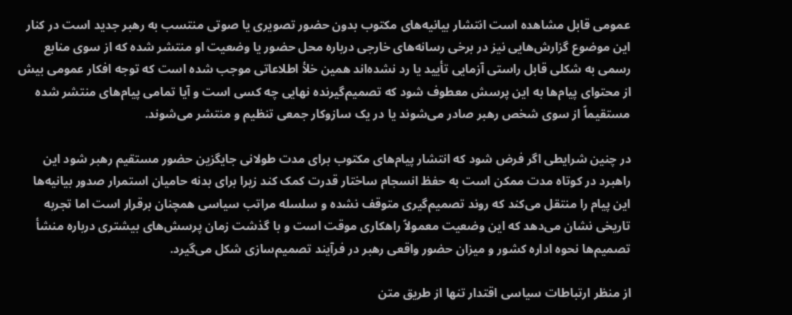عمومی قابل مشاهده است انتشار بیانیه‌های مکتوب بدون حضور تصویری یا صوتی منتسب به رهبر جدید است در کنار این موضوع گزارش‌هایی نیز در برخی رسانه‌های خارجی درباره محل حضور یا وضعیت او منتشر شده که از سوی منابع رسمی به شکلی قابل راستی آزمایی تأیید یا رد نشده‌اند همین خلأ اطلاعاتی موجب شده است که توجه افکار عمومی بیش از محتوای پیام‌ها به این پرسش معطوف شود که تصمیم‌گیرنده نهایی چه کسی است و آیا تمامی پیام‌های منتشر شده مستقیماً از سوی شخص رهبر صادر می‌شوند یا در یک سازوکار جمعی تنظیم و منتشر می‌شوند.

در چنین شرایطی اگر فرض شود که انتشار پیام‌های مکتوب برای مدت طولانی جایگزین حضور مستقیم رهبر شود این راهبرد در کوتاه مدت ممکن است به حفظ انسجام ساختار قدرت کمک کند زیرا برای بدنه حامیان استمرار صدور بیانیه‌ها این پیام را منتقل می‌کند که روند تصمیم‌گیری متوقف نشده و سلسله مراتب سیاسی همچنان برقرار است اما تجربه تاریخی نشان می‌دهد که این وضعیت معمولاً راهکاری موقت است و با گذشت زمان پرسش‌های بیشتری درباره منشأ تصمیم‌ها نحوه اداره کشور و میزان حضور واقعی رهبر در فرآیند تصمیم‌سازی شکل می‌گیرد.

از منظر ارتباطات سیاسی اقتدار تنها از طریق متن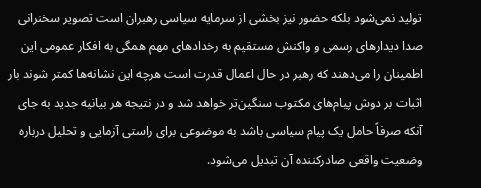تولید نمی‌شود بلکه حضور نیز بخشی از سرمایه سیاسی رهبران است تصویر سخنرانی صدا دیدارهای رسمی و واکنش مستقیم به رخدادهای مهم همگی به افکار عمومی این اطمینان را می‌دهند که رهبر در حال اعمال قدرت است هرچه این نشانه‌ها کمتر شوند بار اثبات بر دوش پیام‌های مکتوب سنگین‌تر خواهد شد و در نتیجه هر بیانیه جدید به جای آنکه صرفاً حامل یک پیام سیاسی باشد به موضوعی برای راستی آزمایی و تحلیل درباره وضعیت واقعی صادرکننده آن تبدیل می‌شود.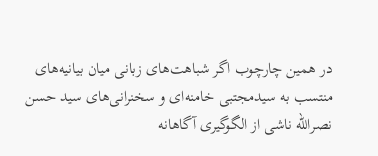در همین چارچوب اگر شباهت‌های زبانی میان بیانیه‌های منتسب به سیدمجتبی خامنه‌ای و سخنرانی‌های سید حسن نصرالله ناشی از الگوگیری آگاهانه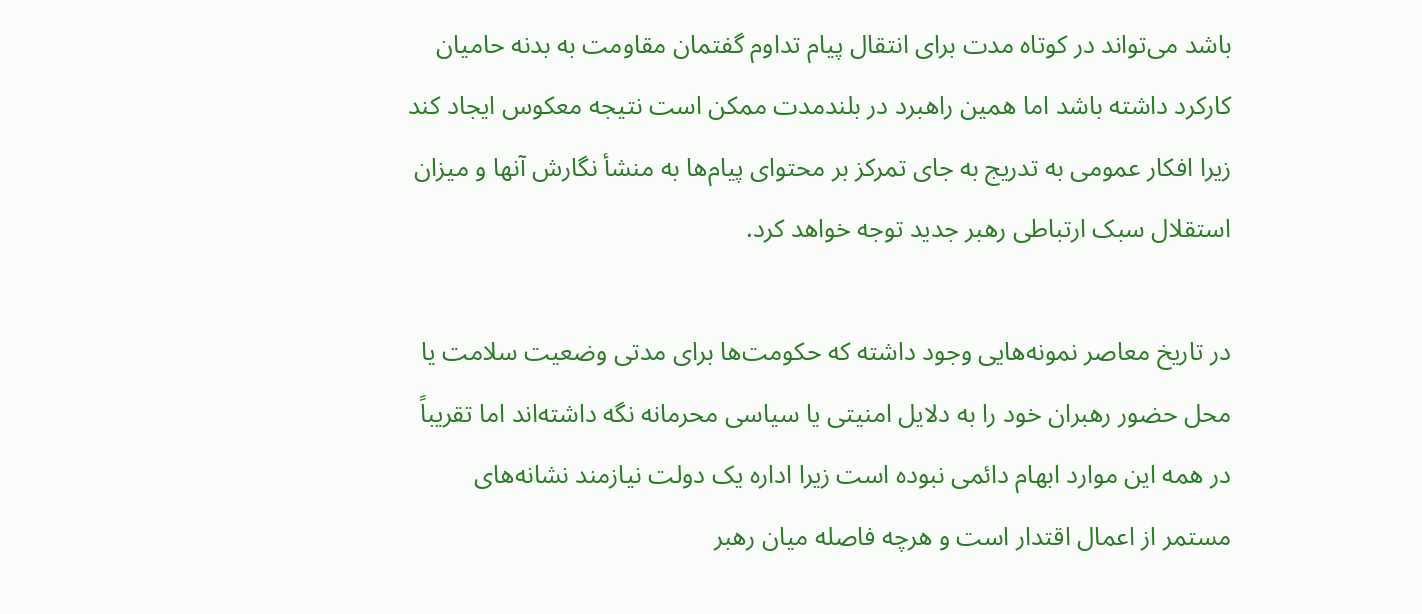باشد می‌تواند در کوتاه مدت برای انتقال پیام تداوم گفتمان مقاومت به بدنه حامیان کارکرد داشته باشد اما همین راهبرد در بلندمدت ممکن است نتیجه معکوس ایجاد کند زیرا افکار عمومی به تدریج به جای تمرکز بر محتوای پیام‌ها به منشأ نگارش آنها و میزان استقلال سبک ارتباطی رهبر جدید توجه خواهد کرد.

در تاریخ معاصر نمونه‌هایی وجود داشته که حکومت‌ها برای مدتی وضعیت سلامت یا محل حضور رهبران خود را به دلایل امنیتی یا سیاسی محرمانه نگه داشته‌اند اما تقریباً در همه این موارد ابهام دائمی نبوده است زیرا اداره یک دولت نیازمند نشانه‌های مستمر از اعمال اقتدار است و هرچه فاصله میان رهبر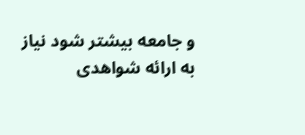و جامعه بیشتر شود نیاز به ارائه شواهدی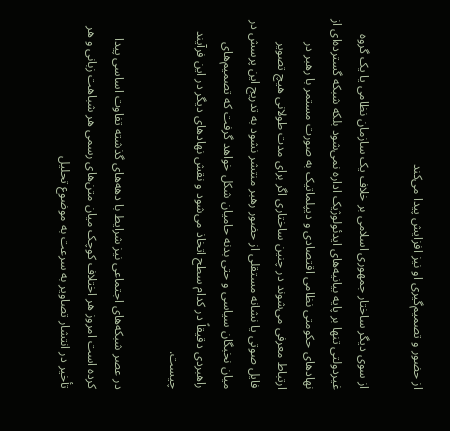از حضور و تصمیم‌گیری او نیز افزایش پیدا می‌کند

از سوی دیگر ساختار جمهوری اسلامی بر خلاف یک سازمان نظامی یا یک گروه غیردولتی تنها بر پایه بیانیه‌های ایدئولوژیک اداره نمی‌شود بلکه شبکه گسترده‌ای از نهادهای حکومتی نظامی اقتصادی و دیپلماتیک به صورت مستمر با رهبر در ارتباط معرفی می‌شوند در چنین ساختاری اگر برای مدت طولانی هیچ تصویر فایل صوتی یا نشانه مستقلی از حضور رهبر منتشر نشود به تدریج این پرسش در میان نخبگان سیاسی و حتی بدنه حامیان شکل خواهد گرفت که تصمیم‌های راهبردی دقیقاً در کدام سطح اتخاذ می‌شود و نقش نهادهای دیگر در این فرآیند چیست.

در عصر شبکه‌های اجتماعی نیز شرایط با دهه‌های گذشته تفاوت اساسی پیدا کرده است امروز هر اختلاف کوچک میان متن‌های رسمی هر شباهت زبانی و هر تأخیر در انتشار تصاویر به سرعت به موضوع تحلیل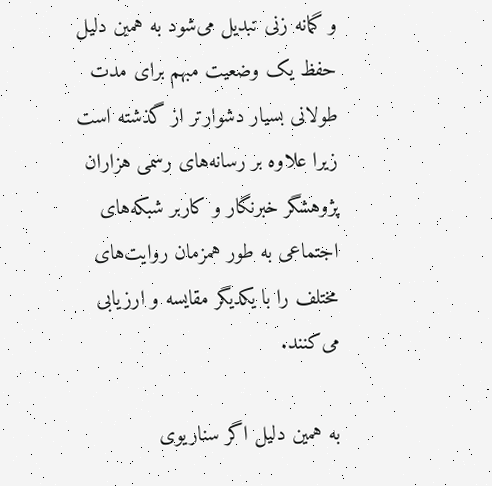و گمانه زنی تبدیل می‌شود به همین دلیل حفظ یک وضعیت مبهم برای مدت طولانی بسیار دشوارتر از گذشته است زیرا علاوه بر رسانه‌های رسمی هزاران پژوهشگر خبرنگار و کاربر شبکه‌های اجتماعی به طور همزمان روایت‌های مختلف را با یکدیگر مقایسه و ارزیابی می‌کنند.

به همین دلیل اگر سناریوی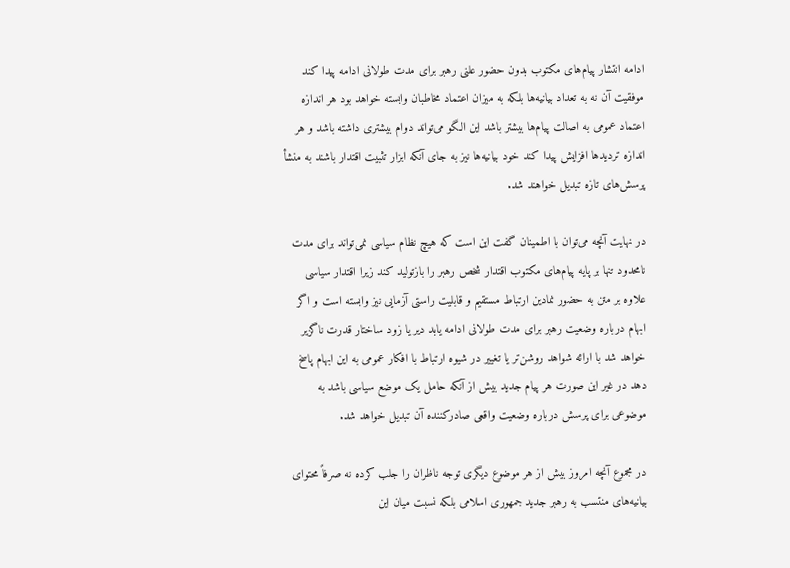ادامه انتشار پیام‌های مکتوب بدون حضور علنی رهبر برای مدت طولانی ادامه پیدا کند موفقیت آن نه به تعداد بیانیه‌ها بلکه به میزان اعتماد مخاطبان وابسته خواهد بود هر اندازه اعتماد عمومی به اصالت پیام‌ها بیشتر باشد این الگو می‌تواند دوام بیشتری داشته باشد و هر اندازه تردیدها افزایش پیدا کند خود بیانیه‌ها نیز به جای آنکه ابزار تثبیت اقتدار باشند به منشأ پرسش‌های تازه تبدیل خواهند شد.

در نهایت آنچه می‌توان با اطمینان گفت این است که هیچ نظام سیاسی نمی‌تواند برای مدت نامحدود تنها بر پایه پیام‌های مکتوب اقتدار شخص رهبر را بازتولید کند زیرا اقتدار سیاسی علاوه بر متن به حضور نمادین ارتباط مستقیم و قابلیت راستی آزمایی نیز وابسته است و اگر ابهام درباره وضعیت رهبر برای مدت طولانی ادامه یابد دیر یا زود ساختار قدرت ناگزیر خواهد شد با ارائه شواهد روشن‌تر یا تغییر در شیوه ارتباط با افکار عمومی به این ابهام پاسخ دهد در غیر این صورت هر پیام جدید بیش از آنکه حامل یک موضع سیاسی باشد به موضوعی برای پرسش درباره وضعیت واقعی صادرکننده آن تبدیل خواهد شد.

در مجموع آنچه امروز بیش از هر موضوع دیگری توجه ناظران را جلب کرده نه صرفاً محتوای بیانیه‌های منتسب به رهبر جدید جمهوری اسلامی بلکه نسبت میان این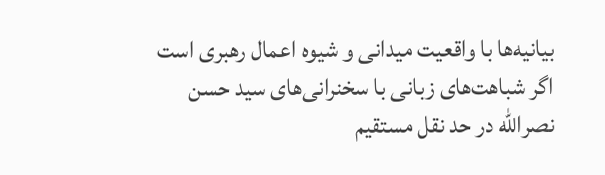بیانیه‌ها با واقعیت میدانی و شیوه اعمال رهبری است اگر شباهت‌های زبانی با سخنرانی‌های سید حسن نصرالله در حد نقل مستقیم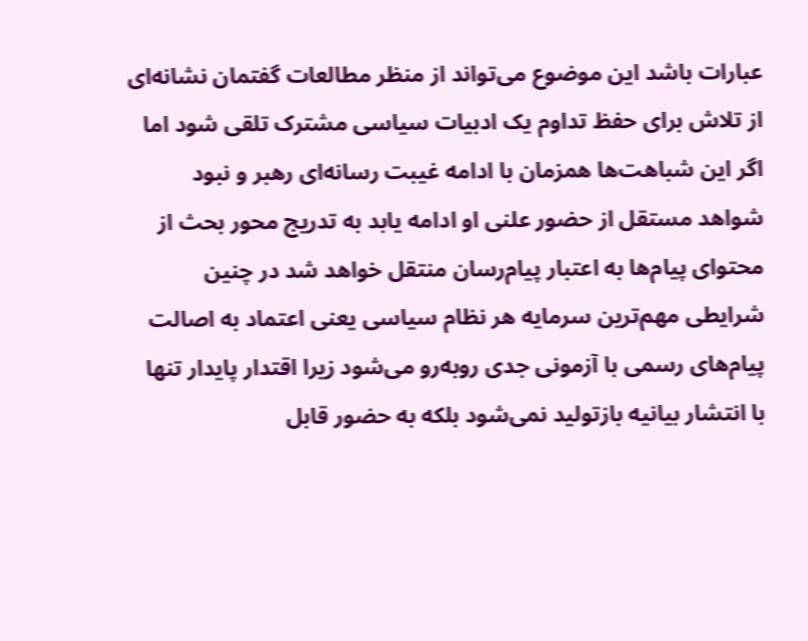عبارات باشد این موضوع می‌تواند از منظر مطالعات گفتمان نشانه‌ای از تلاش برای حفظ تداوم یک ادبیات سیاسی مشترک تلقی شود اما اگر این شباهت‌ها همزمان با ادامه غیبت رسانه‌ای رهبر و نبود شواهد مستقل از حضور علنی او ادامه یابد به تدریج محور بحث از محتوای پیام‌ها به اعتبار پیام‌رسان منتقل خواهد شد در چنین شرایطی مهم‌ترین سرمایه هر نظام سیاسی یعنی اعتماد به اصالت پیام‌های رسمی با آزمونی جدی روبه‌رو می‌شود زیرا اقتدار پایدار تنها با انتشار بیانیه بازتولید نمی‌شود بلکه به حضور قابل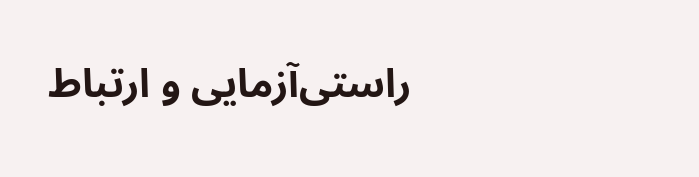راستی‌آزمایی و ارتباط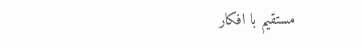مستقیم با افکار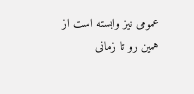عمومی نیز وابسته است از همین رو تا زمانی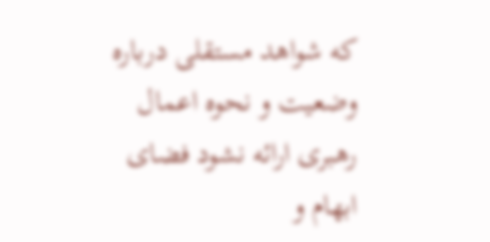که شواهد مستقلی درباره وضعیت و نحوه اعمال رهبری ارائه نشود فضای ابهام و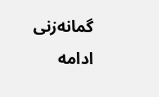گمانه‌زنی ادامه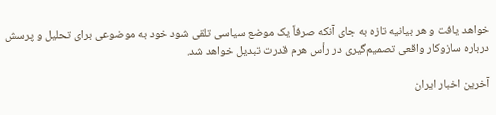خواهد یافت و هر بیانیه تازه به جای آنکه صرفاً یک موضع سیاسی تلقی شود خود به موضوعی برای تحلیل و پرسش درباره سازوکار واقعی تصمیم‌گیری در رأس هرم قدرت تبدیل خواهد شد.

آخرین اخبار ایران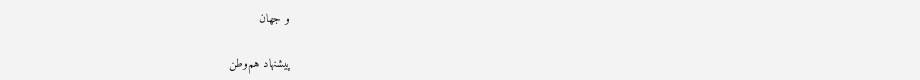و جهان

پیشنهاد هم‌وطن